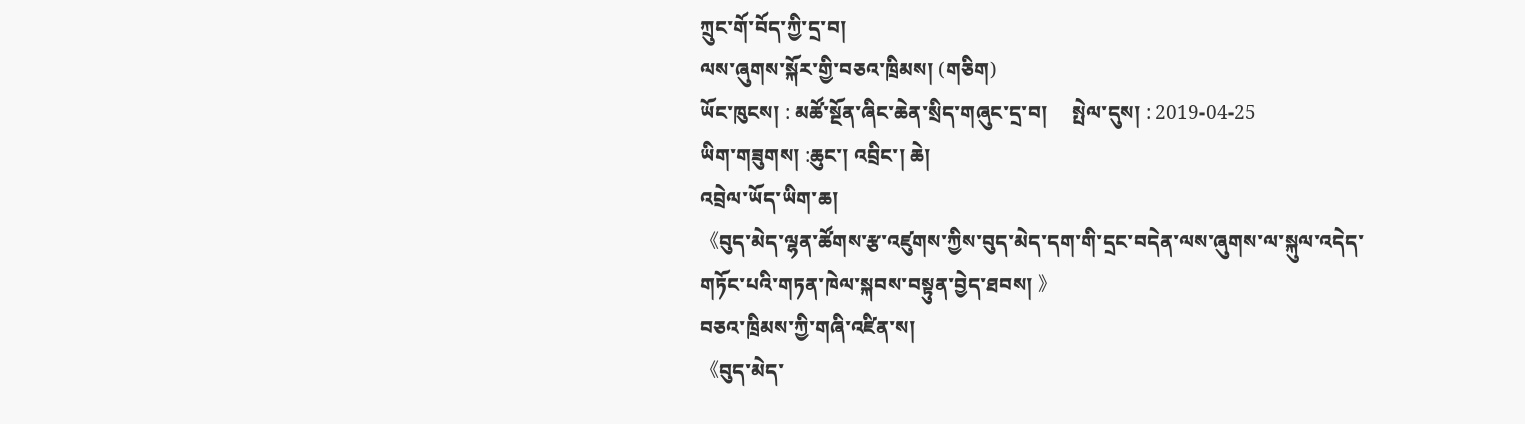ཀྲུང་གོ་བོད་ཀྱི་དྲ་བ།
ལས་ཞུགས་སྐོར་གྱི་བཅའ་ཁྲིམས། (གཅིག)
ཡོང་ཁུངས། : མཚོ་སྔོན་ཞིང་ཆེན་སྲིད་གཞུང་དྲ་བ།     སྤེལ་དུས། : 2019-04-25
ཡིག་གཟུགས། :ཆུང་། འབྲིང་། ཆེ།
འབྲེལ་ཡོད་ཡིག་ཆ།
《བུད་མེད་ལྷན་ཚོགས་རྩ་འཛུགས་ཀྱིས་བུད་མེད་དག་གི་དྲང་བདེན་ལས་ཞུགས་ལ་སྐུལ་འདེད་གཏོང་པའི་གཏན་ཁེལ་སྐབས་བསྟུན་བྱེད་ཐབས། 》
བཅའ་ཁྲིམས་ཀྱི་གཞི་འཛིན་ས།
《བུད་མེད་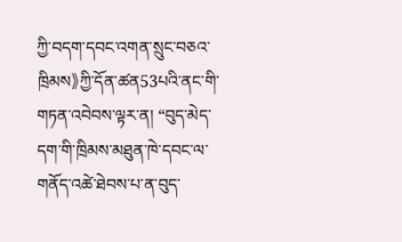ཀྱི་བདག་དབང་འགན་སྲུང་བཅའ་ཁྲིམས》ཀྱི་དོན་ཚན53པའི་ནང་གི་གཏན་འབེབས་ལྟར་ན། “བུད་མེད་དག་གི་ཁྲིམས་མཐུན་ཁེ་དབང་ལ་གནོད་འཚེ་ཐེབས་པ་ན་བུད་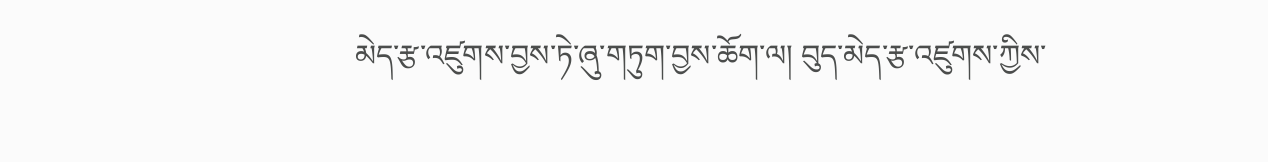མེད་རྩ་འཛུགས་བྱས་ཏེ་ཞུ་གཏུག་བྱས་ཆོག་ལ། བུད་མེད་རྩ་འཛུགས་ཀྱིས་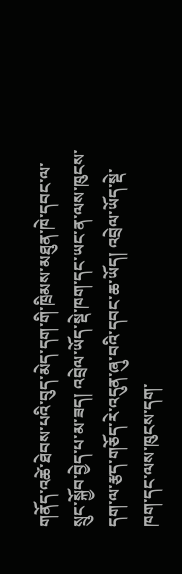གནོད་འཚེ་ཐེབས་པའི་བུད་མེད་དག་གི་ཁྲིམས་མཐུན་ཁེ་དབང་ལ་སྲུང་སྐྱོབ་བྱེད་པ་མ་ཟད། འབྲེལ་ཡོད་སྡེ་ཁག་དང་ཡང་ན་ལས་ཁུངས་དག་ལ་རྩད་གཅོད་རེ་འདུན་ཞུ་བའི་དབང་ཆ་ཡོད། འབྲེལ་ཡོད་སྡེ་ཁག་དང་ལས་ཁུངས་དག་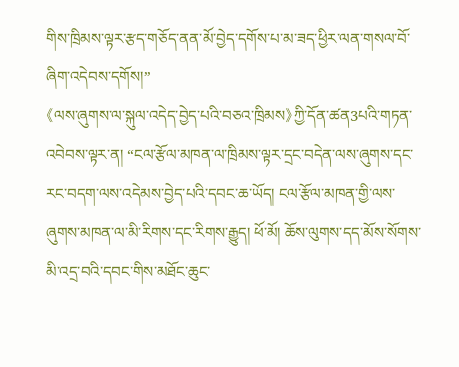གིས་ཁྲིམས་ལྟར་རྩད་གཅོད་ནན་མོ་བྱེད་དགོས་པ་མ་ཟད་ཕྱིར་ལན་གསལ་བོ་ཞིག་འདེབས་དགོས།”
《ལས་ཞུགས་ལ་སྐུལ་འདེད་བྱེད་པའི་བཅའ་ཁྲིམས》ཀྱི་དོན་ཚན3པའི་གཏན་འབེབས་ལྟར་ན། “ངལ་རྩོལ་མཁན་ལ་ཁྲིམས་ལྟར་དྲང་བདེན་ལས་ཞུགས་དང་རང་བདག་ལས་འདེམས་བྱེད་པའི་དབང་ཆ་ཡོད། ངལ་རྩོལ་མཁན་གྱི་ལས་ཞུགས་མཁན་ལ་མི་རིགས་དང་རིགས་རྒྱུད། ཕོ་མོ། ཆོས་ལུགས་དད་མོས་སོགས་མི་འདྲ་བའི་དབང་གིས་མཐོང་ཆུང་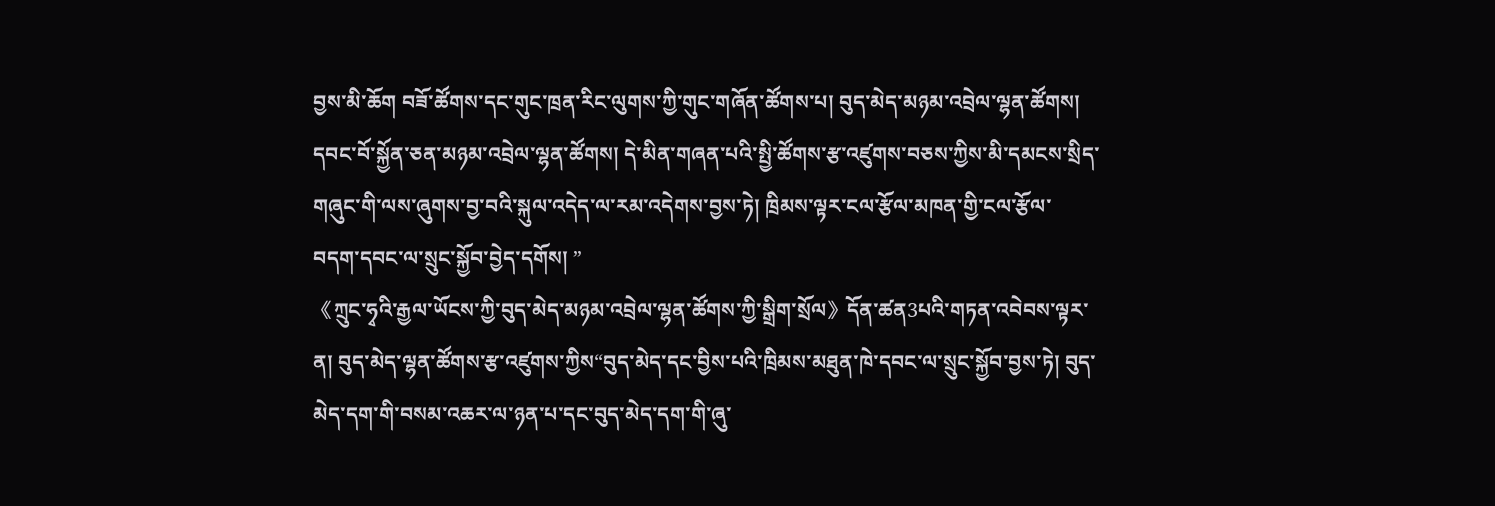བྱས་མི་ཆོག བཟོ་ཚོགས་དང་གུང་ཁྲན་རིང་ལུགས་ཀྱི་གུང་གཞོན་ཚོགས་པ། བུད་མེད་མཉམ་འབྲེལ་ལྷན་ཚོགས། དབང་བོ་སྐྱོན་ཅན་མཉམ་འབྲེལ་ལྷན་ཚོགས། དེ་མིན་གཞན་པའི་སྤྱི་ཚོགས་རྩ་འཛུགས་བཅས་ཀྱིས་མི་དམངས་སྲིད་གཞུང་གི་ལས་ཞུགས་བྱ་བའི་སྐུལ་འདེད་ལ་རམ་འདེགས་བྱས་ཏེ། ཁྲིམས་ལྟར་ངལ་རྩོལ་མཁན་གྱི་ངལ་རྩོལ་བདག་དབང་ལ་སྲུང་སྐྱོབ་བྱེད་དགོས། ”
《ཀྲུང་ཧྭའི་རྒྱལ་ཡོངས་ཀྱི་བུད་མེད་མཉམ་འབྲེལ་ལྷན་ཚོགས་ཀྱི་སྒྲིག་སྲོལ》དོན་ཚན3པའི་གཏན་འབེབས་ལྟར་ན། བུད་མེད་ལྷན་ཚོགས་རྩ་འཛུགས་ཀྱིས“བུད་མེད་དང་བྱིས་པའི་ཁྲིམས་མཐུན་ཁེ་དབང་ལ་སྲུང་སྐྱོབ་བྱས་ཏེ། བུད་མེད་དག་གི་བསམ་འཆར་ལ་ཉན་པ་དང་བུད་མེད་དག་གི་ཞུ་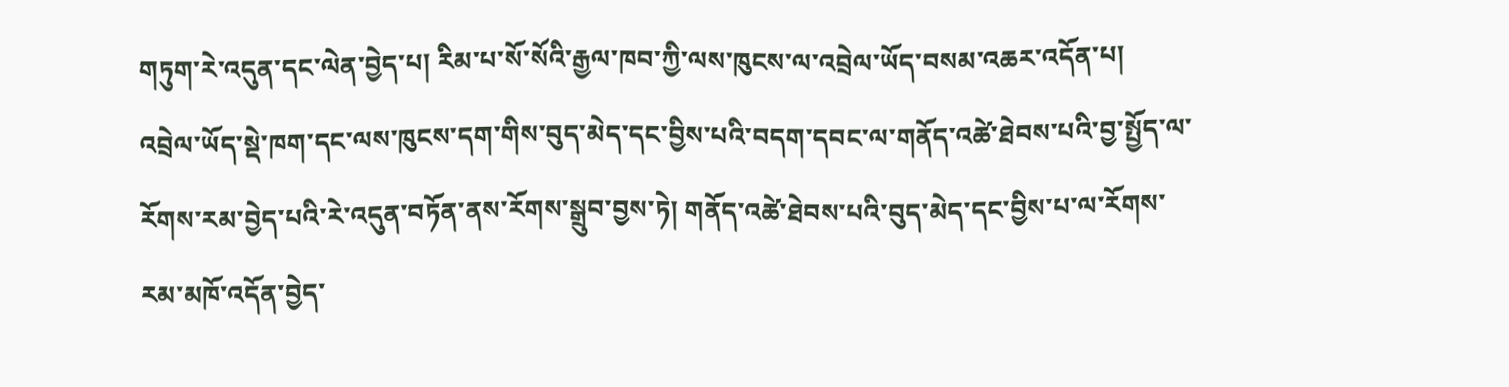གཏུག་རེ་འདུན་དང་ལེན་བྱེད་པ། རིམ་པ་སོ་སོའི་རྒྱལ་ཁབ་ཀྱི་ལས་ཁུངས་ལ་འབྲེལ་ཡོད་བསམ་འཆར་འདོན་པ། འབྲེལ་ཡོད་སྡེ་ཁག་དང་ལས་ཁུངས་དག་གིས་བུད་མེད་དང་བྱིས་པའི་བདག་དབང་ལ་གནོད་འཚེ་ཐེབས་པའི་བྱ་སྤྱོད་ལ་རོགས་རམ་བྱེད་པའི་རེ་འདུན་བཏོན་ནས་རོགས་སྒྲུབ་བྱས་ཏེ། གནོད་འཚེ་ཐེབས་པའི་བུད་མེད་དང་བྱིས་པ་ལ་རོགས་རམ་མཁོ་འདོན་བྱེད་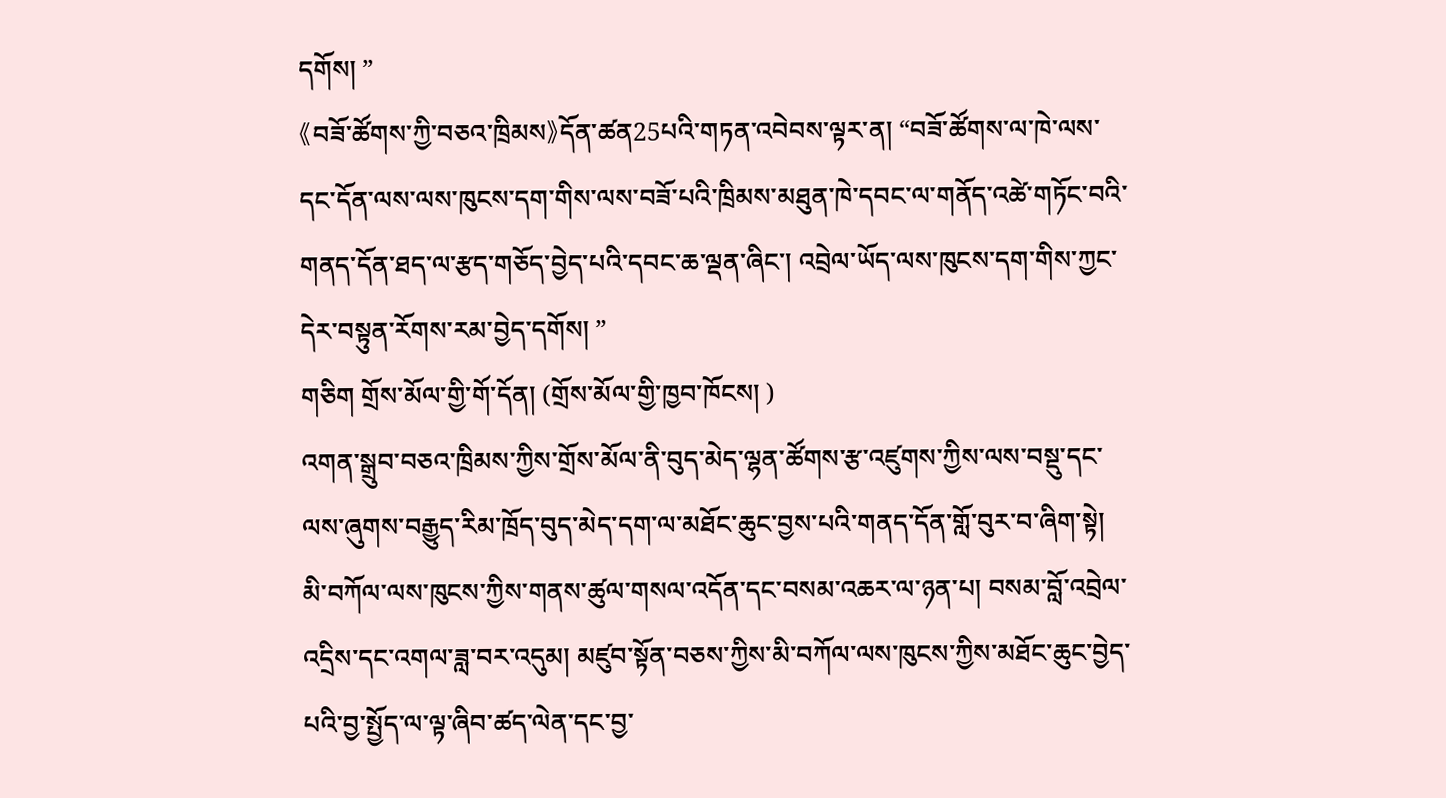དགོས། ”
《བཟོ་ཚོགས་ཀྱི་བཅའ་ཁྲིམས》དོན་ཚན25པའི་གཏན་འབེབས་ལྟར་ན། “བཟོ་ཚོགས་ལ་ཁེ་ལས་དང་དོན་ལས་ལས་ཁུངས་དག་གིས་ལས་བཟོ་པའི་ཁྲིམས་མཐུན་ཁེ་དབང་ལ་གནོད་འཚེ་གཏོང་བའི་གནད་དོན་ཐད་ལ་རྩད་གཅོད་བྱེད་པའི་དབང་ཆ་ལྡན་ཞིང་། འབྲེལ་ཡོད་ལས་ཁུངས་དག་གིས་ཀྱང་དེར་བསྟུན་རོགས་རམ་བྱེད་དགོས། ”
གཅིག གྲོས་མོལ་གྱི་གོ་དོན། (གྲོས་མོལ་གྱི་ཁྱབ་ཁོངས། )
འགན་སྒྲུབ་བཅའ་ཁྲིམས་ཀྱིས་གྲོས་མོལ་ནི་བུད་མེད་ལྷན་ཚོགས་རྩ་འཛུགས་ཀྱིས་ལས་བསྡུ་དང་ལས་ཞུགས་བརྒྱུད་རིམ་ཁྲོད་བུད་མེད་དག་ལ་མཐོང་ཆུང་བྱས་པའི་གནད་དོན་གློ་བུར་བ་ཞིག་སྟེ། མི་བཀོལ་ལས་ཁུངས་ཀྱིས་གནས་ཚུལ་གསལ་འདོན་དང་བསམ་འཆར་ལ་ཉན་པ། བསམ་བློ་འབྲེལ་འདྲིས་དང་འགལ་ཟླ་བར་འདུམ། མཛུབ་སྟོན་བཅས་ཀྱིས་མི་བཀོལ་ལས་ཁུངས་ཀྱིས་མཐོང་ཆུང་བྱེད་པའི་བྱ་སྤྱོད་ལ་ལྟ་ཞིབ་ཚད་ལེན་དང་བྱ་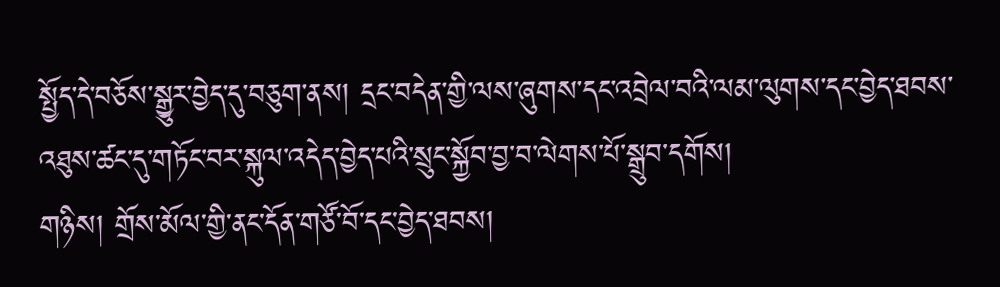སྤྱོད་དེ་བཅོས་སྒྱུར་བྱེད་དུ་བཅུག་ནས། དྲང་བདེན་གྱི་ལས་ཞུགས་དང་འབྲེལ་བའི་ལམ་ལུགས་དང་བྱེད་ཐབས་འཐུས་ཚང་དུ་གཏོང་བར་སྐུལ་འདེད་བྱེད་པའི་སྲུང་སྐྱོབ་བྱ་བ་ལེགས་པོ་སྒྲུབ་དགོས།
གཉིས། གྲོས་མོལ་གྱི་ནང་དོན་གཙོ་བོ་དང་བྱེད་ཐབས།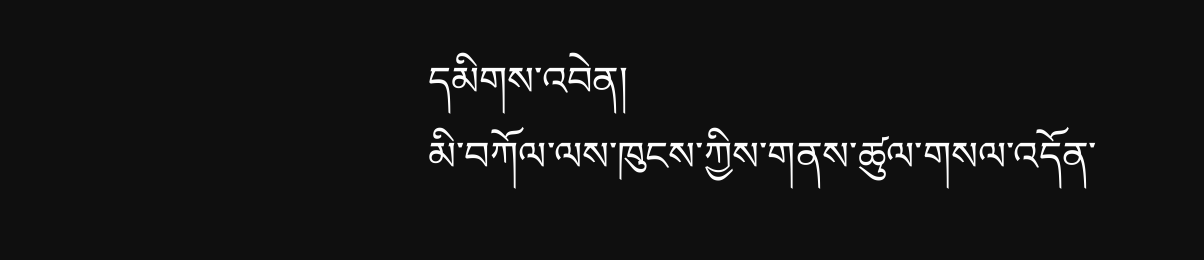དམིགས་འབེན།
མི་བཀོལ་ལས་ཁུངས་ཀྱིས་གནས་ཚུལ་གསལ་འདོན་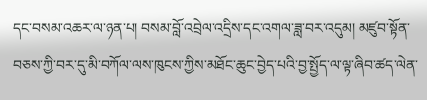དང་བསམ་འཆར་ལ་ཉན་པ། བསམ་བློ་འབྲེལ་འདྲིས་དང་འགལ་ཟླ་བར་འདུམ། མཛུབ་སྟོན་བཅས་ཀྱི་བར་དུ་མི་བཀོལ་ལས་ཁུངས་ཀྱིས་མཐོང་ཆུང་བྱེད་པའི་བྱ་སྤྱོད་ལ་ལྟ་ཞིབ་ཚད་ལེན་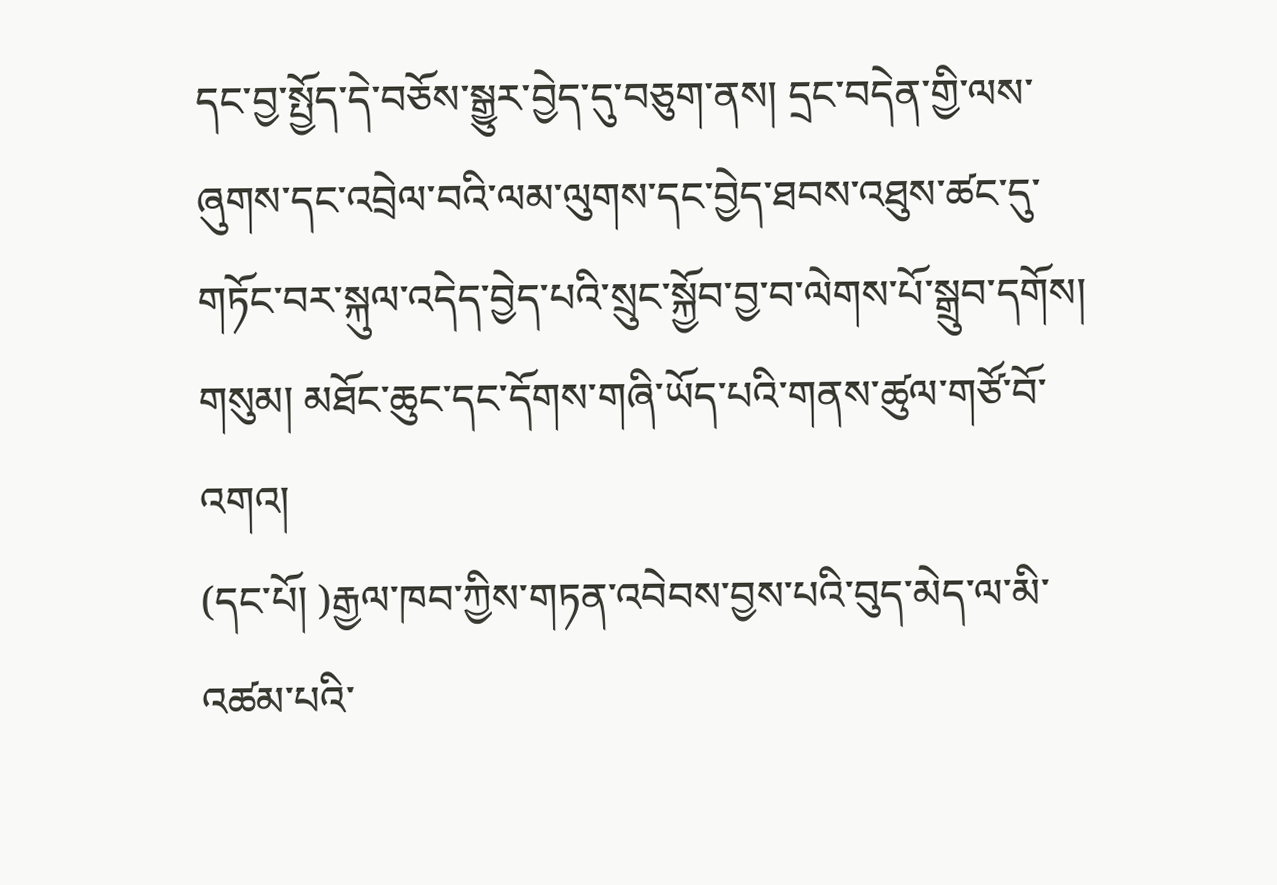དང་བྱ་སྤྱོད་དེ་བཅོས་སྒྱུར་བྱེད་དུ་བཅུག་ནས། དྲང་བདེན་གྱི་ལས་ཞུགས་དང་འབྲེལ་བའི་ལམ་ལུགས་དང་བྱེད་ཐབས་འཐུས་ཚང་དུ་གཏོང་བར་སྐུལ་འདེད་བྱེད་པའི་སྲུང་སྐྱོབ་བྱ་བ་ལེགས་པོ་སྒྲུབ་དགོས།
གསུམ། མཐོང་ཆུང་དང་དོགས་གཞི་ཡོད་པའི་གནས་ཚུལ་གཙོ་བོ་འགའ།
(དང་པོ། )རྒྱལ་ཁབ་ཀྱིས་གཏན་འབེབས་བྱས་པའི་བུད་མེད་ལ་མི་འཚམ་པའི་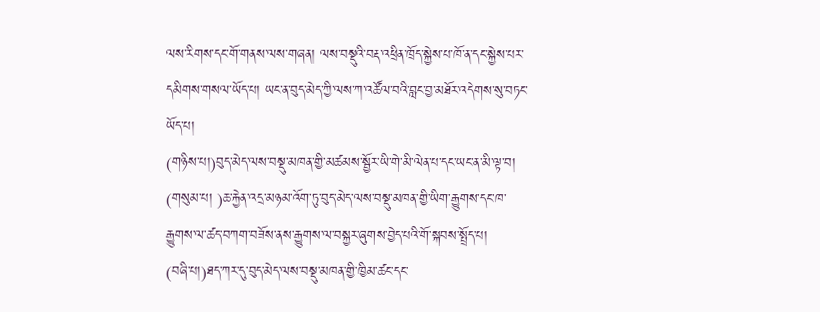ལས་རིགས་དང་གོ་གནས་ལས་གཞན། ལས་བསྡུའི་བརྡ་འཕྲིན་ཁྲོད་སྐྱེས་པ་ཁོ་ན་དང་སྐྱེས་པར་དམིགས་གསལ་ཡོད་པ། ཡང་ན་བུད་མེད་ཀྱི་ལས་ཀ་འཚོལ་བའི་བླང་བྱ་མཐོར་འདེགས་སུ་བཏང་ཡོད་པ།
(གཉིས་པ།)བུད་མེད་ལས་བསྡུ་མཁན་གྱི་མཚམས་སྦྱོར་ཡི་གེ་མི་ལེན་པ་དང་ཡང་ན་མི་ལྟ་བ།
(གསུམ་པ། )ཆ་རྐྱེན་འདྲ་མཉམ་འོག་ཏུ་བུད་མེད་ལས་བསྡུ་མཁན་གྱི་ཡིག་རྒྱུགས་དང་ཁ་རྒྱུགས་ལ་ཚད་བཀག་བཟོས་ནས་རྒྱུགས་ལ་བསྐྱར་ཞུགས་བྱེད་པའི་གོ་སྐབས་སྤྲོད་པ།
(བཞི་པ།)ཐད་ཀར་དུ་བུད་མེད་ལས་བསྡུ་མཁན་གྱི་ཁྱིམ་ཚང་དང་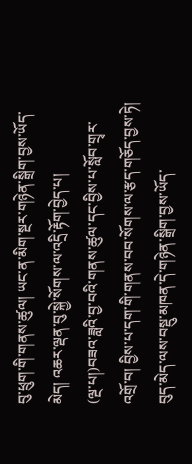བུ་ཕྲུག་གི་གནས་ཚུལ། ཡང་ན་མིག་སྔར་གཉེན་སྒྲིག་བྱས་ཡོད་མེད། འཆར་ལྡན་བུ་སྐྱེ་སོགས་ལ་འདྲི་རྟོག་བྱེད་པ།
(ལྔ་པ།)བཟའ་ཟླའི་བྱ་བའི་གནས་ཚུལ་དང་བྱིས་པ་སློབ་གྲྭར་འགྲོ་བ། བྱིས་པ་དག་གི་གནས་བབ་སོགས་ལ་རྩད་གཅོད་བྱས་ཏེ། བུད་མེད་ལས་བསྡུ་མཁན་དེ་གཉེན་སྒྲིག་བྱས་ཡོད་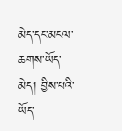མེད་དང་མངལ་ཆགས་ཡོད་མེད། བྱིས་པའི་ཡོད་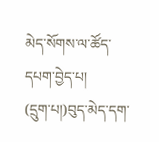མེད་སོགས་ལ་ཚོད་དཔག་བྱེད་པ།
(དྲུག་པ།)བུད་མེད་དག་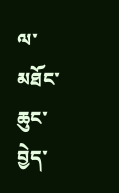ལ་མཐོང་ཆུང་བྱེད་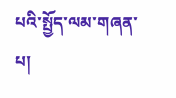པའི་སྤྱོད་ལམ་གཞན་པ།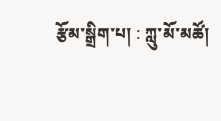རྩོམ་སྒྲིག་པ། : ཀླུ་མོ་མཚོ།